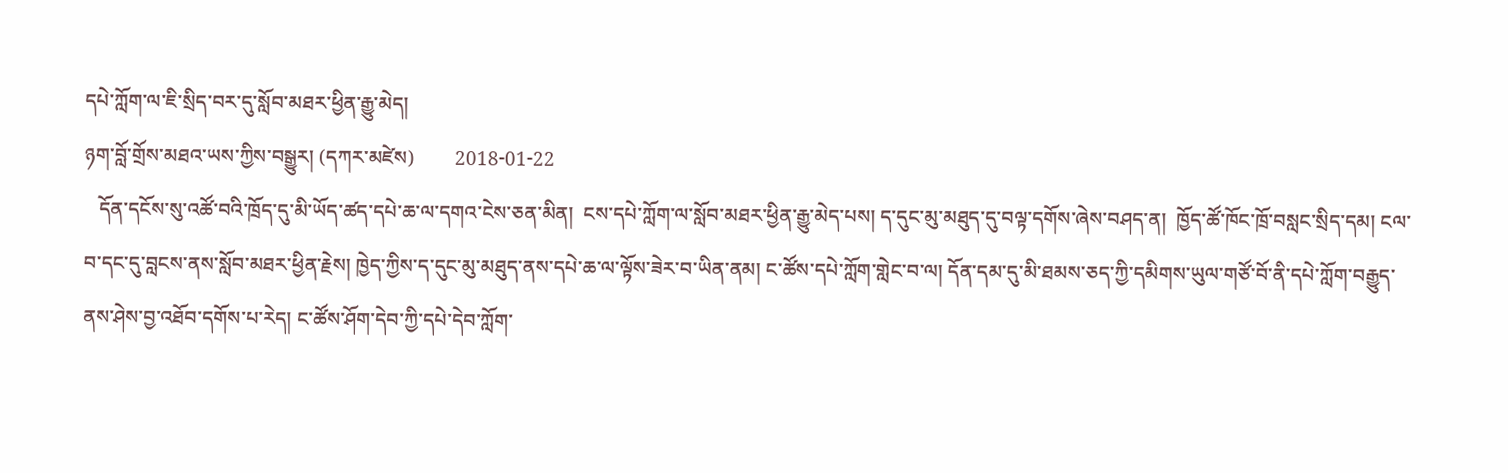དཔེ་ཀློག་ལ་ཇི་སྲིད་བར་དུ་སློབ་མཐར་ཕྱིན་རྒྱུ་མེད།
ཉག་བློ་གྲོས་མཐའ་ཡས་ཀྱིས་བསྒྱུར། (དཀར་མཛེས)        2018-01-22
   དོན་དངོས་སུ་འཚོ་བའི་ཁྲོད་དུ་མི་ཡོད་ཚད་དཔེ་ཆ་ལ་དགའ་ངེས་ཅན་མིན།  ངས་དཔེ་ཀློག་ལ་སློབ་མཐར་ཕྱིན་རྒྱུ་མེད་པས། ད་དུང་མུ་མཐུད་དུ་བལྟ་དགོས་ཞེས་བཤད་ན།  ཁྱོད་ཚོ་ཁོང་ཁྲོ་བསླང་སྲིད་དམ། ངལ་བ་དང་དུ་བླངས་ནས་སློབ་མཐར་ཕྱིན་རྗེས། ཁྱེད་ཀྱིས་ད་དུང་མུ་མཐུད་ནས་དཔེ་ཆ་ལ་ལྟོས་ཟེར་བ་ཡིན་ནམ། ང་ཚོས་དཔེ་ཀློག་གླེང་བ་ལ། དོན་དམ་དུ་མི་ཐམས་ཅད་ཀྱི་དམིགས་ཡུལ་གཙོ་བོ་ནི་དཔེ་ཀློག་བརྒྱུད་ནས་ཤེས་བྱ་འཐོབ་དགོས་པ་རེད། ང་ཚོས་ཤོག་དེབ་ཀྱི་དཔེ་དེབ་ཀློག་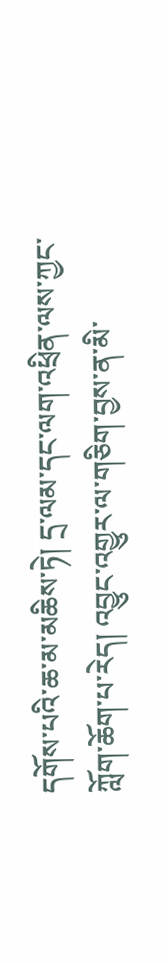དགོས་པའི་ཆ་མ་མཆིས་ཏེ། དྲ་ལམ་དང་ལག་འཕྲིན་ལས་ཀྱང་ཀློག་ཆོག་པ་རེད། འབྱུང་འགྱུར་ལ་གཅིག་བྱས་ན་མི་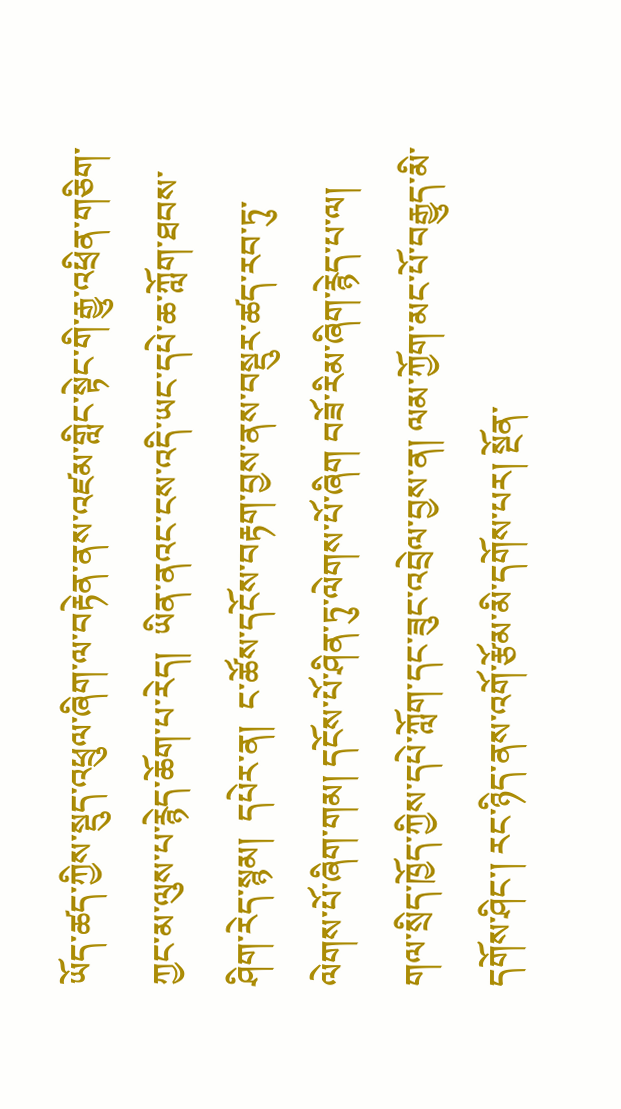ཡོད་ཚད་ཀྱིས་སྡུད་འཕྲུལ་ཞིག་ལ་བརྟེན་ནས་འཛམ་གླིང་སྟེང་གི་རྒྱུ་འཕྲིན་གཅིག་ཀྱང་མ་ལུས་པ་རྙེད་ཆོག་པ་རེད།  ཡིན་ནའང་ངས་འདི་ཡང་དཔེ་ཆ་ཀློག་ཐབས་ཤིག་རེད་སྙམ།  དཔེར་ན།  ང་ཚོས་དངོས་བརྟག་བྱས་ནས་བསྡུར་ཚད་རབ་ཏུ་ལེགས་པོ་ཞིག་གམ། དངོས་པོ་ཤིན་ཏུ་ལེགས་པོ་ཞིག བཟོ་རིམ་ཞིག་རྙེད་པ་ལ། གལ་སྲིད་ཁྱོད་ཀྱིས་དཔེ་ཀློག་དང་ཟུང་འབྲེལ་བྱས་ན། ལམ་ཀྱོག་མང་པོ་བརྒྱུད་མི་དགོས་ཤིང་། རང་ཉིད་ནས་འགོ་རྩོམ་མི་དགོས་པར། སྔོན་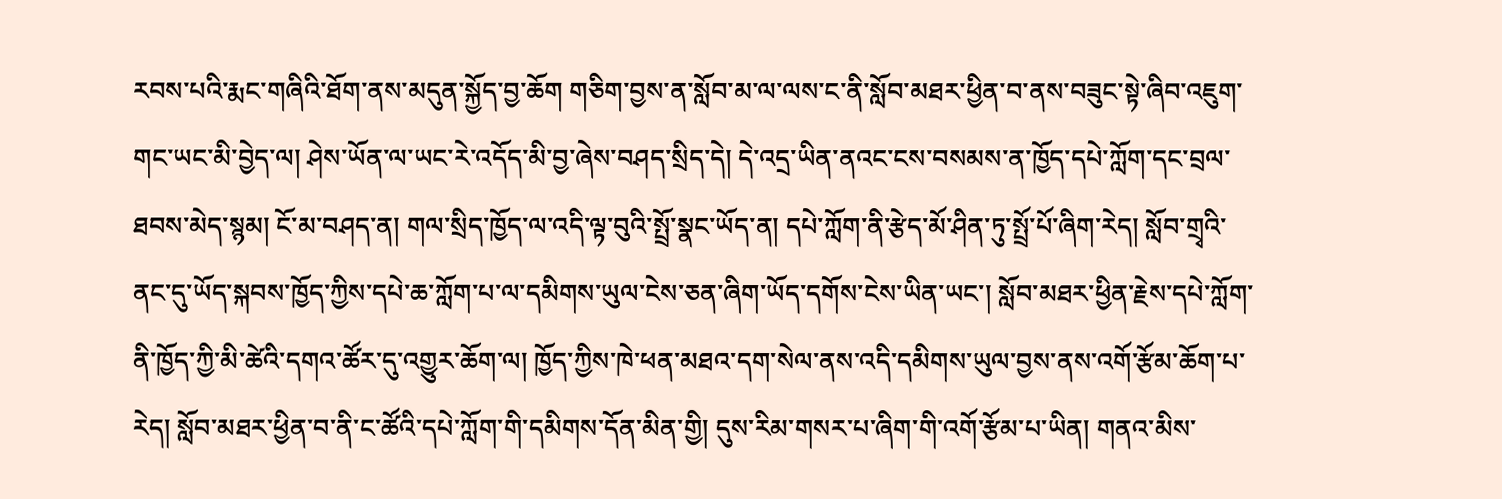རབས་པའི་རྨང་གཞིའི་ཐོག་ནས་མདུན་སྐྱོད་བྱ་ཆོག གཅིག་བྱས་ན་སློབ་མ་ལ་ལས་ང་ནི་སློབ་མཐར་ཕྱིན་བ་ནས་བཟུང་སྟེ་ཞིབ་འཇུག་གང་ཡང་མི་བྱེད་ལ། ཤེས་ཡོན་ལ་ཡང་རེ་འདོད་མི་བྱ་ཞེས་བཤད་སྲིད་དེ། དེ་འདྲ་ཡིན་ནའང་ངས་བསམས་ན་ཁྱོད་དཔེ་ཀློག་དང་བྲལ་ཐབས་མེད་སྙམ། ངོ་མ་བཤད་ན། གལ་སྲིད་ཁྱོད་ལ་འདི་ལྟ་བུའི་སྤྲོ་སྣང་ཡོད་ན། དཔེ་ཀློག་ནི་རྩེད་མོ་ཤིན་ཏུ་སྤྲོ་པོ་ཞིག་རེད། སློབ་གྲྭའི་ནང་དུ་ཡོད་སྐབས་ཁྱོད་ཀྱིས་དཔེ་ཆ་ཀློག་པ་ལ་དམིགས་ཡུལ་ངེས་ཅན་ཞིག་ཡོད་དགོས་ངེས་ཡིན་ཡང་། སློབ་མཐར་ཕྱིན་རྗེས་དཔེ་ཀློག་ནི་ཁྱོད་ཀྱི་མི་ཚེའི་དགའ་ཚོར་དུ་འགྱུར་ཆོག་ལ། ཁྱོད་ཀྱིས་ཁེ་ཕན་མཐའ་དག་སེལ་ནས་འདི་དམིགས་ཡུལ་བྱས་ནས་འགོ་རྩོམ་ཆོག་པ་རེད། སློབ་མཐར་ཕྱིན་བ་ནི་ང་ཚོའི་དཔེ་ཀློག་གི་དམིགས་དོན་མིན་གྱི། དུས་རིམ་གསར་པ་ཞིག་གི་འགོ་རྩོམ་པ་ཡིན། གནའ་མིས་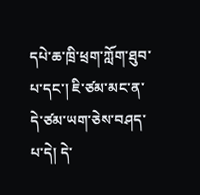དཔེ་ཆ་ཁྲི་ཕྲག་ཀློག་ཐུབ་པ་དང་། ཇི་ཙམ་མང་ན་དེ་ཙམ་ཡག་ཅེས་བཤད་པ་དེ། དེ་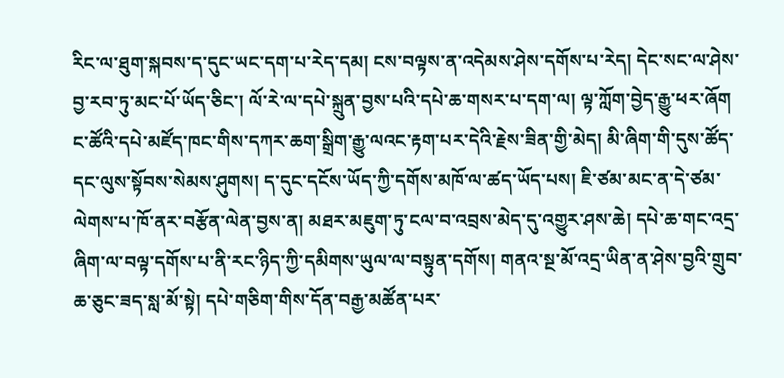རིང་ལ་ཐུག་སྐབས་ད་དུང་ཡང་དག་པ་རེད་དམ། ངས་བལྟས་ན་འདེམས་ཤེས་དགོས་པ་རེད། དེང་སང་ལ་ཤེས་བྱ་རབ་ཏུ་མང་པོ་ཡོད་ཅིང་། ལོ་རེ་ལ་དཔེ་སྐྲུན་བྱས་པའི་དཔེ་ཆ་གསར་པ་དག་ལ། ལྟ་ཀློག་བྱེད་རྒྱུ་ཕར་ཞོག ང་ཚོའི་དཔེ་མཛོད་ཁང་གིས་དཀར་ཆག་སྒྲིག་རྒྱུ་ལའང་རྟག་པར་དེའི་རྗེས་ཟིན་གྱི་མེད། མི་ཞིག་གི་དུས་ཚོད་དང་ལུས་སྟོབས་སེམས་ཤུགས། ད་དུང་དངོས་ཡོད་ཀྱི་དགོས་མཁོ་ལ་ཚད་ཡོད་པས། ཇི་ཙམ་མང་ན་དེ་ཙམ་ལེགས་པ་ཁོ་ནར་བརྩོན་ལེན་བྱས་ན། མཐར་མཇུག་ཏུ་ངལ་བ་འབྲས་མེད་དུ་འགྱུར་ཤས་ཆེ། དཔེ་ཆ་གང་འདྲ་ཞིག་ལ་བལྟ་དགོས་པ་ནི་རང་ཉིད་ཀྱི་དམིགས་ཡུལ་ལ་བསྟུན་དགོས། གནའ་སྔ་མོ་འདྲ་ཡིན་ན་ཤེས་བྱའི་གྲུབ་ཆ་ཅུང་ཟད་སླ་མོ་སྟེ། དཔེ་གཅིག་གིས་དོན་བརྒྱ་མཚོན་པར་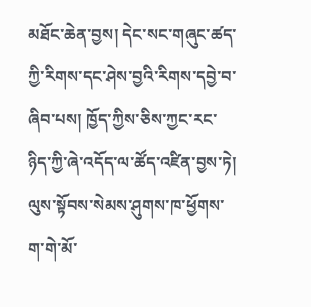མཐོང་ཆེན་བྱས། དེང་སང་གཞུང་ཚད་ཀྱི་རིགས་དང་ཤེས་བྱའི་རིགས་དབྱེ་བ་ཞིབ་པས། ཁྱོད་ཀྱིས་ཅིས་ཀྱང་རང་ཉིད་ཀྱི་ཞེ་འདོད་ལ་ཚོད་འཛིན་བྱས་ཏེ། ལུས་སྟོབས་སེམས་ཤུགས་ཁ་ཕྱོགས་ག་གེ་མོ་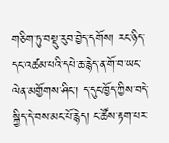གཅིག་ཏུ་བསྡུ་རུབ་བྱེད་དགོས། རང་ཉིད་དང་འཚམ་པའི་དཔེ་ཆ་རྙེད་ན་གོ་བ་ཡང་ལེན་མགྱོགས་ཤིང་། ད་དུང་ཁྱོད་ཀྱིས་བདེ་སྐྱིད་དེ་བས་མང་པོ་རྙེད། ང་ཚོས་རྟག་པར་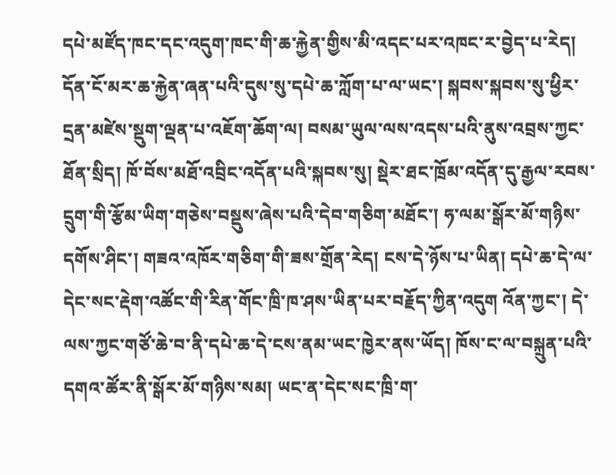དཔེ་མཛོད་ཁང་དང་འདུག་ཁང་གི་ཆ་རྐྱེན་གྱིས་མི་འདང་པར་འཁང་ར་བྱེད་པ་རེད། དོན་ངོ་མར་ཆ་རྐྱེན་ཞན་པའི་དུས་སུ་དཔེ་ཆ་ཀློག་པ་ལ་ཡང་། སྐབས་སྐབས་སུ་ཕྱིར་དྲན་མཛེས་སྡུག་ལྡན་པ་འཇོག་ཆོག་ལ། བསམ་ཡུལ་ལས་འདས་པའི་ནུས་འབྲས་ཀྱང་ཐོན་སྲིད། ཁོ་བོས་མཐོ་འབྲིང་འདོན་པའི་སྐབས་སུ། སྡེར་ཐང་ཁྲོམ་འདོན་དུ་རྒྱལ་རབས་དྲུག་གི་རྩོམ་ཡིག་གཅེས་བསྡུས་ཞེས་པའི་དེབ་གཅིག་མཐོང་། ཧ་ལམ་སྒོར་མོ་གཉིས་དགོས་ཤིང་། གཟའ་འཁོར་གཅིག་གི་ཟས་གྲོན་རེད། ངས་དེ་ཉོས་པ་ཡིན། དཔེ་ཆ་དེ་ལ་དེང་སང་རྡེག་འཚོང་གི་རིན་གོང་ཁྲི་ཁ་ཤས་ཡིན་པར་བརྗོད་ཀྱིན་འདུག འོན་ཀྱང་། དེ་ལས་ཀྱང་གཙོ་ཆེ་བ་ནི་དཔེ་ཆ་དེ་ངས་ནམ་ཡང་ཁྱེར་ནས་ཡོད། ཁོས་ང་ལ་བསྐྲུན་པའི་དགའ་ཚོར་ནི་སྒོར་མོ་གཉིས་སམ། ཡང་ན་དེང་སང་ཁྲི་ག་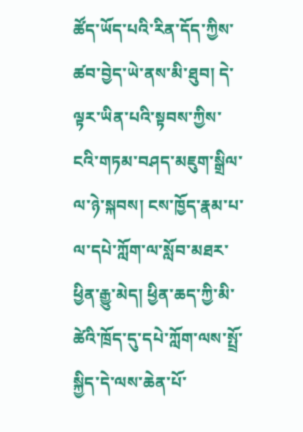ཚོད་ཡོད་པའི་རིན་དོད་ཀྱིས་ཚབ་བྱེད་ཡེ་ནས་མི་ཐུབ། དེ་ལྟར་ཡིན་པའི་སྟབས་ཀྱིས་ངའི་གཏམ་བཤད་མཇུག་སྒྲིལ་ལ་ཉེ་སྐབས། ངས་ཁྱོད་རྣམ་པ་ལ་དཔེ་ཀློག་ལ་སློབ་མཐར་ཕྱིན་རྒྱུ་མེད། ཕྱིན་ཆད་ཀྱི་མི་ཚེའི་ཁྲོད་དུ་དཔེ་ཀློག་ལས་སྤྲོ་སྐྱིད་དེ་ལས་ཆེན་པོ་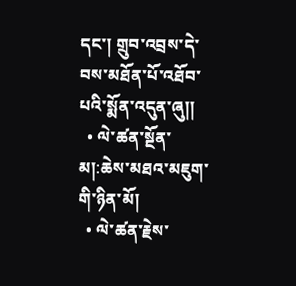དང་། གྲུབ་འབྲས་དེ་བས་མཐོན་པོ་འཐོབ་པའི་སྨོན་འདུན་ཞུ།།
  • ལེ་ཚན་སྔོན་མ།:ཆེས་མཐའ་མཇུག་གི་ཉིན་མོ།
  • ལེ་ཚན་རྗེས་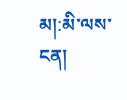མ།:མི་ལས་ངན།